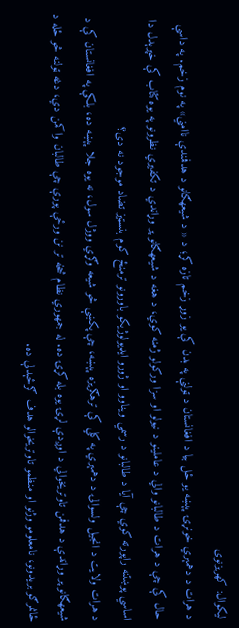لیکوال: کهریزنوی
د هرات د دهمېري خونړۍ پېښه یو ځل بیا د افغانستان د ټولنې په بدن کې یو زوړ زخم تازه کړ؛ د « د شیعهګانو د هدفمندې ناامني» په نوم زخم. په داسې حال کې چې د هرات د طالبانو والي د عاملینو د نیولو او سزا ورکولو ژمنه کوي، د هغه د شیعهګانو پر وړاندي د تکفیري نظرونو په یوه کتاب کې خپرېدل دا اساسي پوښتنه راپورته کوي چې آیا د طالبانو د رسمي ویناوو او ژورو ایډیولوژیکو باورونو ترمنځ کوم بنسټیز تضاد موجود نه دی؟
د هرات ولایت د انجیل ولسوالۍ د دهمېري په کلي کې ترهګریزه پېښه، چې پکښې څو شیعه وګړي ووژل سول، نه یوه جلا پېښه ده، بلکې په افغانستان کې د شیعهګانو پر وړاندې د هدفمن تاوتریخوالي د اوږدې لړۍ یوه بله کړۍ ده. له جمهوري نظام څخه تر نن ورځې پورې چې طالبان واکمن دي، دغه ټولنه څو ځله د ځانمرګو بریدونو، نامعلومو وژنو او منظمو تاوتریخوالو هدف ګرځېدلې ده.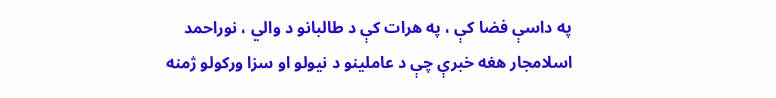په داسې فضا کې ، په هرات کې د طالبانو د والي ، نوراحمد اسلامجار هغه خبرې چې د عاملینو د نیولو او سزا ورکولو ژمنه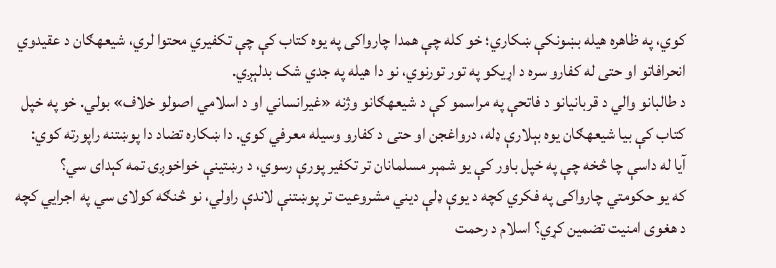کوي، په ظاهره هیله بښونکې ښکاري؛ خو کله چې همدا چارواکی په یوه کتاب کې چې تکفیري محتوا لري، شیعهګان د عقیدوي انحرافاتو او حتی له کفارو سره د اړیکو په تور تورنوي، نو دا هیله په جدي شک بدلېږي.
د طالبانو والي د قربانیانو د فاتحې په مراسمو کې د شیعهګانو وژنه «غیرانساني او د اسلامي اصولو خلاف» بولي. خو په خپل کتاب کې بیا شیعهګان یوه بېلارې ډله، درواغجن او حتی د کفارو وسیله معرفي کوي. دا ښکاره تضاد دا پوښتنه راپورته کوي:
آیا له داسې چا څخه چې په خپل باور کې یو شمېر مسلمانان تر تکفیر پورې رسوي، د رښتینې خواخوږۍ تمه کېدای سي؟
که یو حکومتي چارواکی په فکري کچه د یوې ډلې دیني مشروعیت تر پوښتنې لاندې راولي، نو څنګه کولای سي په اجرایي کچه د هغوی امنیت تضمین کړي؟ اسلام د رحمت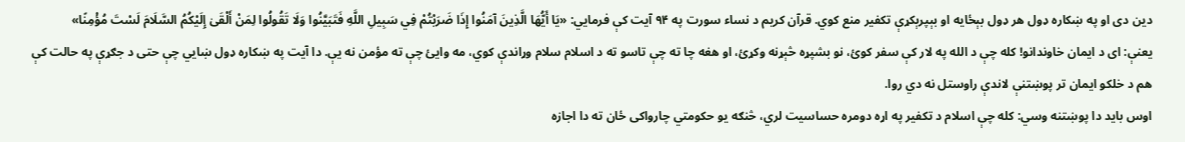دین دی او په ښکاره ډول هر ډول بېځایه او بېپرېکړې تکفیر منع کوي. قرآن کریم د نساء سورت په ۹۴ آیت کې فرمایي: «يَا أَيُّهَا الَّذِينَ آمَنُوا إِذَا ضَرَبْتُمْ فِي سَبِيلِ اللَّهِ فَتَبَيَّنُوا وَلَا تَقُولُوا لِمَنْ أَلْقَىٰ إِلَيْكُمُ السَّلَامَ لَسْتَ مُؤْمِنًا»
یعنې: ای د ایمان خاوندانو! کله چې د الله په لار کې سفر کوئ، نو بشپړه څېړنه وکړئ، او هغه چا ته چې تاسو ته د اسلام سلام وړاندې کوي، مه وایئ چې ته مؤمن نه یې. دا آیت په ښکاره ډول ښايي چې حتی د جګړې په حالت کې هم د خلکو ایمان تر پوښتنې لاندې راوستل نه دي روا.
اوس باید دا پوښتنه وسي: کله چې اسلام د تکفیر په اړه دومره حساسیت لري، څنګه یو حکومتي چارواکی ځان ته دا اجازه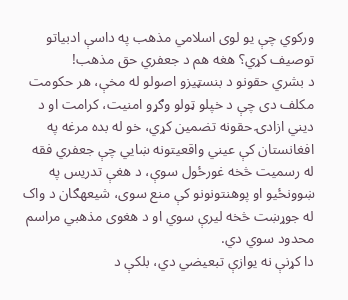ورکوي چې یو لوی اسلامي مذهب په داسې ادبیاتو توصیف کړي؟ هغه هم د جعفري حق مذهب!
د بشري حقونو د بنسټیزو اصولو له مخې، هر حکومت مکلف دی چې د خپلو ټولو وګړو امنیت، کرامت او د دیني ازادۍ حقونه تضمین کړي، خو له بده مرغه په افغانستان کې عیني واقعیتونه ښايي چې جعفري فقه له رسميت څخه غورځول سوې، د هغې تدریس په ښوونځیو او پوهنتونونو کې منع سوی، شیعهګان د واک له جوړښت څخه لیرې سوي او د هغوی مذهبي مراسم محدود سوي دي.
دا کړنې نه یوازې تبعیضي دي، بلکې د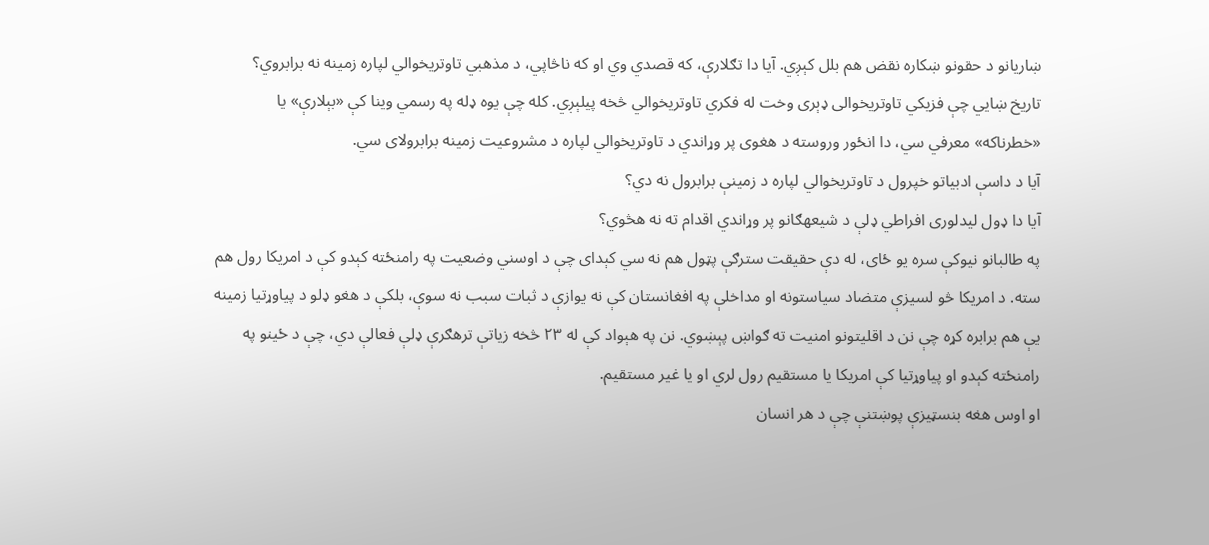ښاریانو د حقونو ښکاره نقض هم بلل کېږي. آیا دا تګلارې، که قصدي وي او که ناڅاپي، د مذهبي تاوتریخوالي لپاره زمینه نه برابروي؟
تاریخ ښايي چې فزیکي تاوتریخوالی ډېری وخت له فکري تاوتریخوالي څخه پیلېږي. کله چې یوه ډله په رسمي وینا کې «بېلارې» یا «خطرناکه» معرفي سي، دا انځور وروسته د هغوی پر وړاندي د تاوتریخوالي لپاره د مشروعیت زمینه برابرولای سي.
آیا د داسې ادبیاتو خپرول د تاوتریخوالي لپاره د زمینې برابرول نه دي؟
آیا دا ډول لیدلوری افراطي ډلې د شیعهګانو پر وړاندي اقدام ته نه هڅوي؟
په طالبانو نیوکې سره یو ځای، له دې حقیقت سترګې پټول هم نه سي کېدای چې د اوسني وضعیت په رامنځته کېدو کې د امریکا رول هم سته. د امریکا څو لسیزې متضاد سیاستونه او مداخلې په افغانستان کې نه یوازې د ثبات سبب نه سوې، بلکې د هغو ډلو د پیاوړتیا زمینه یې هم برابره کړه چې نن د اقلیتونو امنیت ته ګواښ پېښوي. نن په هېواد کې له ۲۳ څخه زیاتې ترهګرې ډلې فعالې دي، چې د ځینو په رامنځته کېدو او پیاوړتیا کې امریکا یا مستقیم رول لري او یا غیر مستقیم.
او اوس هغه بنسټیزې پوښتنې چې د هر انسان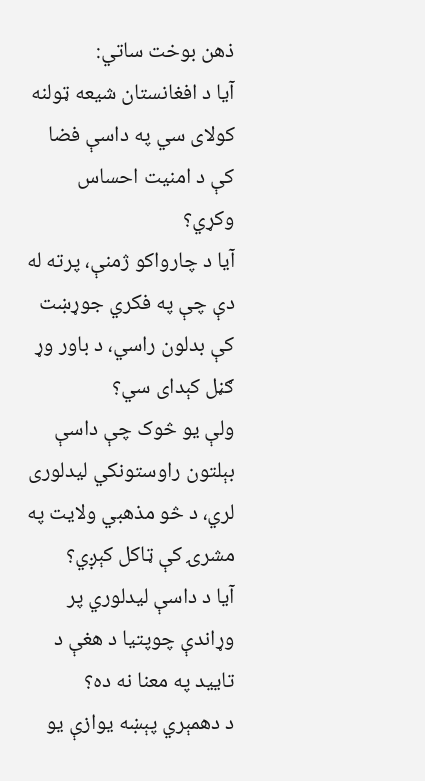ذهن بوخت ساتي:
آیا د افغانستان شیعه ټولنه کولای سي په داسې فضا کې د امنیت احساس وکړي؟
آیا د چارواکو ژمنې، پرته له دې چې په فکري جوړښت کې بدلون راسي، د باور وړ ګڼل کېدای سي؟
ولې یو څوک چې داسې بېلتون راوستونکي لیدلوری لري، د څو مذهبي ولایت په مشرۍ کې ټاکل کېږي؟
آیا د داسې لیدلوري پر وړاندې چوپتیا د هغې د تایید په معنا نه ده؟
د دهمېري پېښه یوازې یو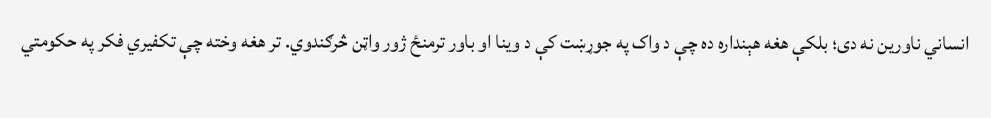انساني ناورین نه دی؛ بلکې هغه هېنداره ده چې د واک په جوړښت کې د وینا او باور ترمنځ ژور واټن څرګندوي. تر هغه وخته چې تکفیري فکر په حکومتي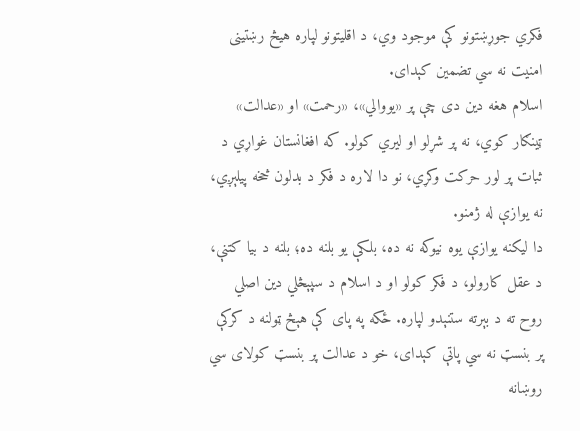فکري جوړښتونو کې موجود وي، د اقلیتونو لپاره هیڅ رښتینی امنیت نه سي تضمین کېدای.
اسلام هغه دین دی چې پر «یووالي»، «رحمت» او «عدالت» ټینګار کوي، نه پر شړلو او لیري کولو. که افغانستان غواړي د ثبات پر لور حرکت وکړي، نو دا لاره د فکر د بدلون څخه پیلېږي، نه یوازې له ژمنو.
دا لیکنه یوازې یوه نیوکه نه ده، بلکې یو بلنه ده؛ بلنه د بیا کتنې، د عقل کارولو، د فکر کولو او د اسلام د سپېڅلي دین اصلي روح ته د بېرته ستنېدو لپاره. ځکه په پای کې هېڅ ټولنه د کرکې پر بنسټ نه سي پاتې کېدای، خو د عدالت پر بنسټ کولای سي روښانه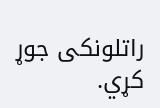راتلونکی جوړ کړي.